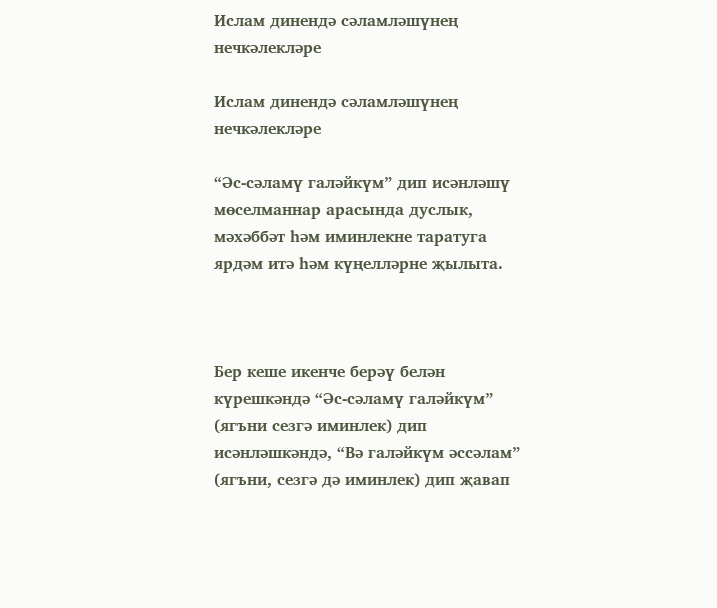Ислам динендә сәламләшүнең нечкәлекләре

Ислам динендә сәламләшүнең нечкәлекләре

“Әс-сәламү галәйкүм” дип исәнләшү мөселманнар арасында дуслык, мәхәббәт һәм иминлекне таратуга ярдәм итә һәм күңелләрне җылыта.



Бер кеше икенче берәү белән күрешкәндә “Әс-сәламү галәйкүм” (ягъни сезгә иминлек) дип исәнләшкәндә, “Вә галәйкүм әссәлам” (ягъни, сезгә дә иминлек) дип җавап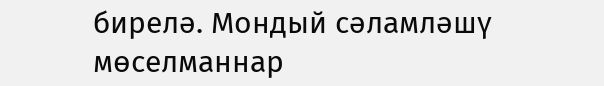бирелә. Мондый сәламләшү мөселманнар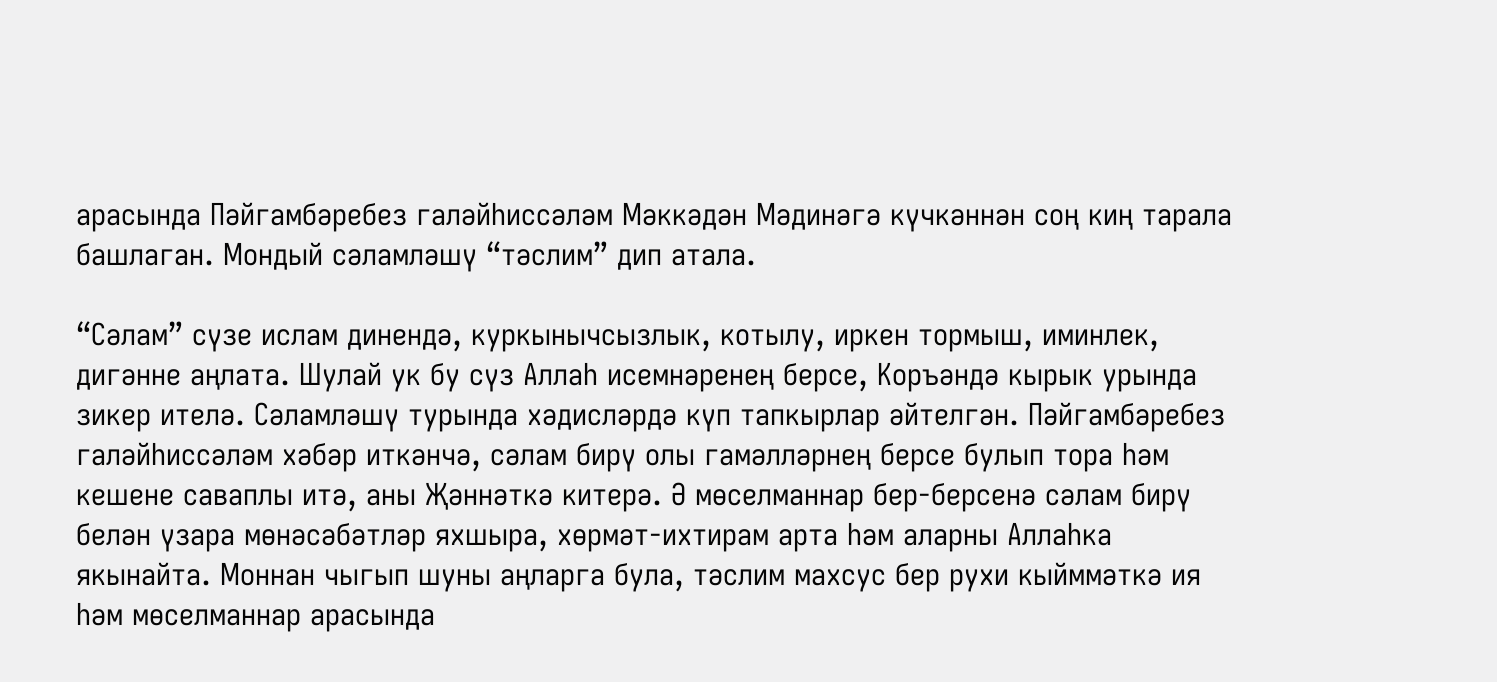арасында Пәйгамбәребез галәйһиссәләм Мәккәдән Мәдинәгә күчкәннән соң киң тарала башлаган. Мондый сәламләшү “тәслим” дип атала.

“Сәлам” сүзе ислам динендә, куркынычсызлык, котылу, иркен тормыш, иминлек, дигәнне аңлата. Шулай ук бу сүз Аллаһ исемнәренең берсе, Коръәндә кырык урында зикер ителә. Сәламләшү турында хәдисләрдә күп тапкырлар әйтелгән. Пәйгамбәребез галәйһиссәләм хәбәр иткәнчә, сәлам бирү олы гамәлләрнең берсе булып тора һәм кешене саваплы итә, аны Җәннәткә китерә. Ә мөселманнар бер-берсенә сәлам бирү белән үзара мөнәсәбәтләр яхшыра, хөрмәт-ихтирам арта һәм аларны Аллаһка якынайта. Моннан чыгып шуны аңларга була, тәслим махсус бер рухи кыйммәткә ия һәм мөселманнар арасында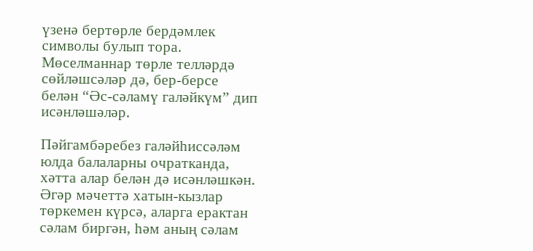үзенә бертөрле бердәмлек символы булып тора. Мөселманнар төрле телләрдә сөйләшсәләр дә, бер-берсе белән “Әс-сәламү галәйкүм” дип исәнләшәләр.

Пәйгамбәребез галәйһиссәләм юлда балаларны очратканда, хәтта алар белән дә исәнләшкән. Әгәр мәчеттә хатын-кызлар төркемен күрсә, аларга ерактан сәлам биргән, һәм аның сәлам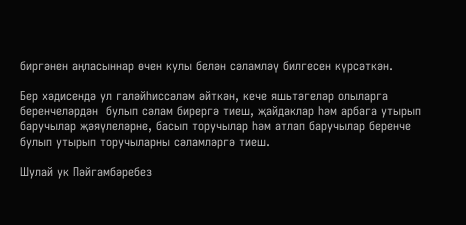биргәнен аңласыннар өчен кулы белән сәламләү билгесен күрсәткән.

Бер хәдисендә ул галәйһиссәләм әйткән, кече яшьтәгеләр олыларга беренчеләрдән  булып сәлам бирергә тиеш, җайдаклар һәм арбага утырып баручылар җәяүлеләрне, басып торучылар һәм атлап баручылар беренче булып утырып торучыларны сәламләргә тиеш.

Шулай ук Пәйгамбәребез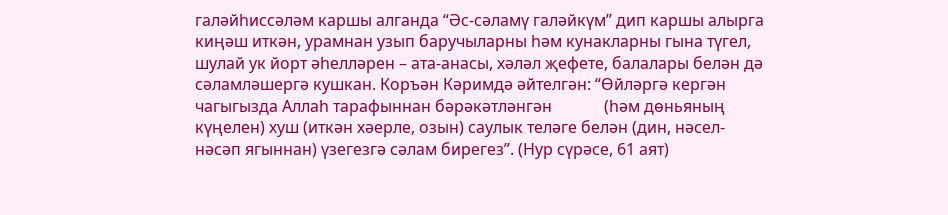галәйһиссәләм каршы алганда “Әс-сәламү галәйкүм” дип каршы алырга киңәш иткән, урамнан узып баручыларны һәм кунакларны гына түгел, шулай ук йорт әһелләрен – ата-анасы, хәләл җефете, балалары белән дә сәламләшергә кушкан. Коръән Кәримдә әйтелгән: “Өйләргә кергән чагыгызда Аллаһ тарафыннан бәрәкәтләнгән             (һәм дөньяның күңелен) хуш (иткән хәерле, озын) саулык теләге белән (дин, нәсел-нәсәп ягыннан) үзегезгә сәлам бирегез”. (Нур сүрәсе, 61 аят)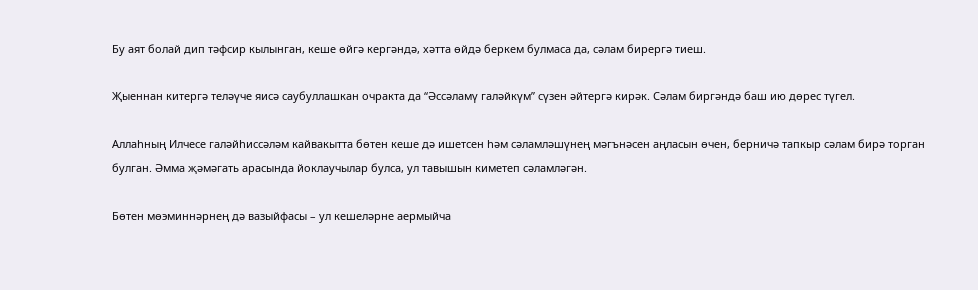Бу аят болай дип тәфсир кылынган, кеше өйгә кергәндә, хәтта өйдә беркем булмаса да, сәлам бирергә тиеш.

Җыеннан китергә теләүче яисә саубуллашкан очракта да “Әссәламү галәйкүм” сүзен әйтергә кирәк. Сәлам биргәндә баш ию дөрес түгел.

Аллаһның Илчесе галәйһиссәләм кайвакытта бөтен кеше дә ишетсен һәм сәламләшүнең мәгънәсен аңласын өчен, берничә тапкыр сәлам бирә торган булган. Әмма җәмәгать арасында йоклаучылар булса, ул тавышын киметеп сәламләгән.

Бөтен мөэминнәрнең дә вазыйфасы – ул кешеләрне аермыйча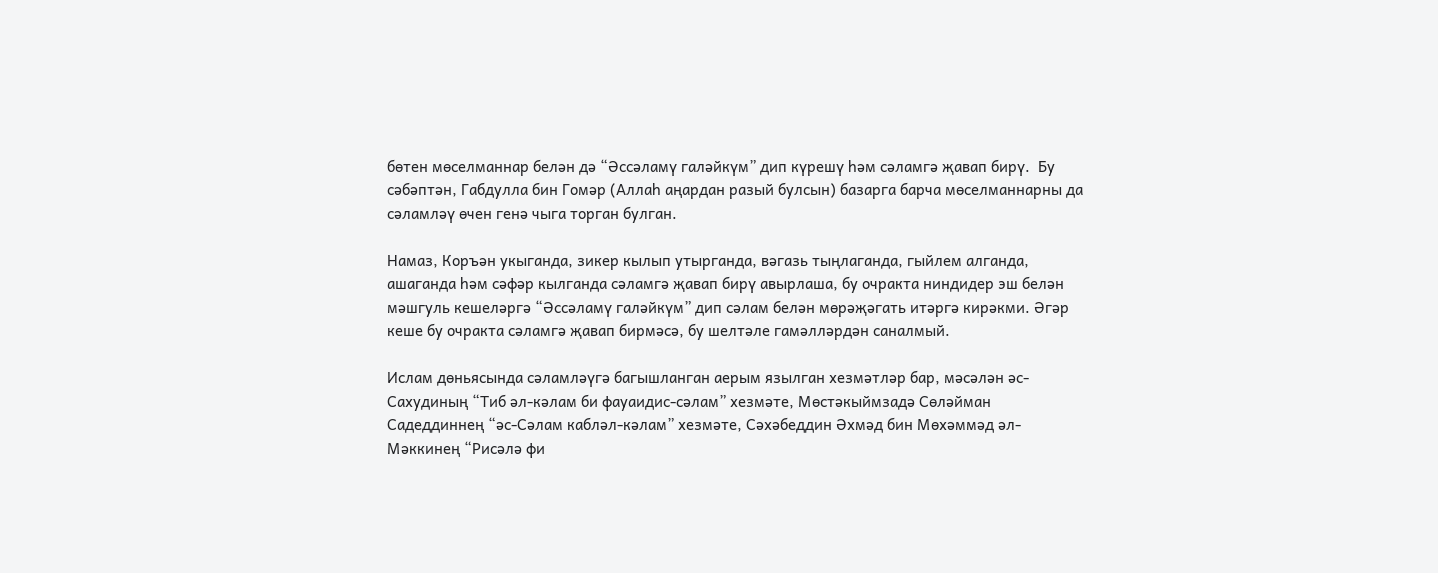бөтен мөселманнар белән дә “Әссәламү галәйкүм” дип күрешү һәм сәламгә җавап бирү.  Бу сәбәптән, Габдулла бин Гомәр (Аллаһ аңардан разый булсын) базарга барча мөселманнарны да сәламләү өчен генә чыга торган булган.

Намаз, Коръән укыганда, зикер кылып утырганда, вәгазь тыңлаганда, гыйлем алганда, ашаганда һәм сәфәр кылганда сәламгә җавап бирү авырлаша, бу очракта ниндидер эш белән мәшгуль кешеләргә “Әссәламү галәйкүм” дип сәлам белән мөрәҗәгать итәргә кирәкми. Әгәр кеше бу очракта сәламгә җавап бирмәсә, бу шелтәле гамәлләрдән саналмый.

Ислам дөньясында сәламләүгә багышланган аерым язылган хезмәтләр бар, мәсәлән әс-Сахудиның “Тиб әл-кәлам би фауаидис-сәлам” хезмәте, Мөстәкыймзадә Сөләйман Садеддиннең “әс-Сәлам кабләл-кәлам” хезмәте, Сәхәбеддин Әхмәд бин Мөхәммәд әл-Мәккинең “Рисәлә фи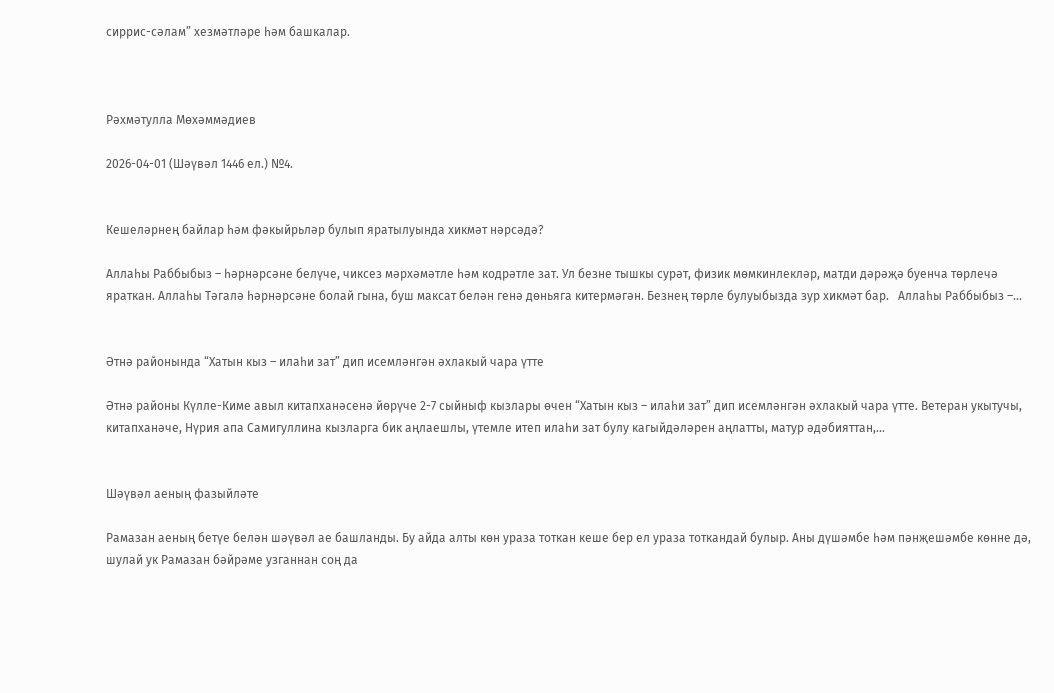сиррис-сәлам” хезмәтләре һәм башкалар.



Рәхмәтулла Мөхәммәдиев

2026-04-01 (Шәүвәл 1446 ел.) №4.


Кешеләрнең байлар һәм фәкыйрьләр булып яратылуында хикмәт нәрсәдә?

Аллаһы Раббыбыз – һәрнәрсәне белүче, чиксез мәрхәмәтле һәм кодрәтле зат. Ул безне тышкы сурәт, физик мөмкинлекләр, матди дәрәҗә буенча төрлечә яраткан. Аллаһы Тәгалә һәрнәрсәне болай гына, буш максат белән генә дөньяга китермәгән. Безнең төрле булуыбызда зур хикмәт бар.   Аллаһы Раббыбыз –...


Әтнә районында “Хатын кыз – илаһи зат” дип исемләнгән әхлакый чара үтте

Әтнә районы Күлле-Киме авыл китапханәсенә йөрүче 2-7 сыйныф кызлары өчен “Хатын кыз – илаһи зат” дип исемләнгән әхлакый чара үтте. Ветеран укытучы, китапханәче, Нүрия апа Самигуллина кызларга бик аңлаешлы, үтемле итеп илаһи зат булу кагыйдәләрен аңлатты, матур әдәбияттан,...


Шәүвәл аеның фазыйләте

Рамазан аеның бетүе белән шәүвәл ае башланды. Бу айда алты көн ураза тоткан кеше бер ел ураза тоткандай булыр. Аны дүшәмбе һәм пәнҗешәмбе көнне дә, шулай ук Рамазан бәйрәме узганнан соң да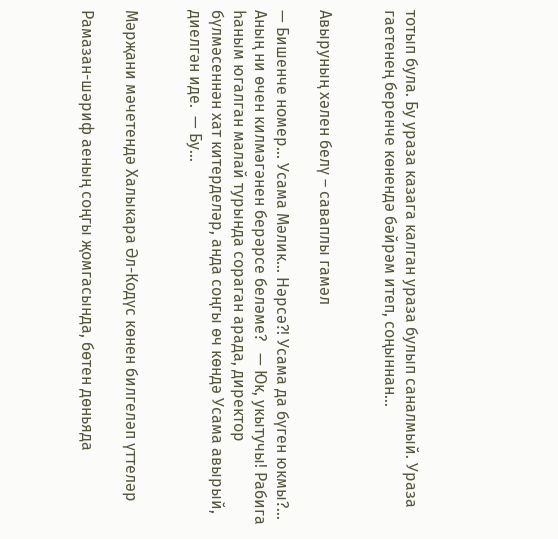тотып була. Бу ураза казага калган ураза булып саналмый. Ураза гаетенең беренче көнендә бәйрәм итеп, соңыннан...


Авыруның хәлен белү – саваплы гамәл

— Бишенче номер... Усама Мәлик... Нәрсә?! Усама да бүген юкмы?... Аның ни өчен килмәгәнен берәрсе беләме?   — Юк, укытучы! Рабига һаным югалган малай турында сораган арада, директор бүлмәсеннән хат китерделәр, анда соңгы өч көндә Усама авырый, диелгән иде.  — Бу...


Мәрҗани мәчетендә Халыкара Әл-Кодүс көнен билгеләп үттеләр

Рамазан-шәриф аеның соңгы җомгасында, бөтен дөньяда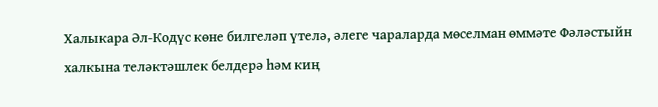Халыкара Әл-Кодүс көне билгеләп үтелә, әлеге чараларда мөселман өммәте Фәләстыйн халкына теләктәшлек белдерә һәм киң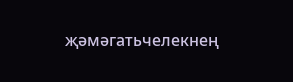җәмәгатьчелекнең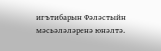игътибарын Фәләстыйн мәсьәләләренә юнәлтә.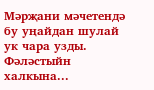Мәрҗани мәчетендә бу уңайдан шулай ук чара узды. Фәләстыйн халкына...